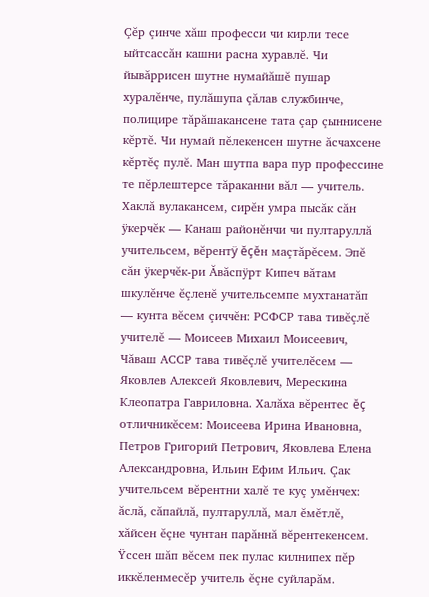Çĕр çинче хăш професси чи кирли тесе ыйтсассăн кашни расна хуравлĕ. Чи йывăррисен шутне нумайăшĕ пушар хуралĕнче, пулăшупа çăлав службинче, полицире тăрăшакансене тата çар çыннисене кĕртĕ. Чи нумай пĕлекенсен шутне ăсчахсене кĕртĕç пулĕ. Ман шутпа вара пур профессине те пĕрлештерсе тăраканни вăл — учитель.
Хаклă вулакансем, сирĕн умра пысăк сăн ÿкерчĕк — Канаш районĕнчи чи пултаруллă учительсем, вĕрентÿ ĕçĕн маçтăрĕсем. Эпĕ сăн ÿкерчĕк-ри Ăвăспÿрт Кипеч вăтам шкулĕнче ĕçленĕ учительсемпе мухтанатăп — кунта вĕсем çиччĕн: РСФСР тава тивĕçлĕ учителĕ — Моисеев Михаил Моисеевич, Чăваш АССР тава тивĕçлĕ учителĕсем — Яковлев Алексей Яковлевич, Мерескина Клеопатра Гавриловна. Халăха вĕрентес ĕç отличникĕсем: Моисеева Ирина Ивановна, Петров Григорий Петрович, Яковлева Елена Александровна, Ильин Ефим Ильич. Çак учительсем вĕрентни халĕ те куç умĕнчех: ăслă, сăпайлă, пултаруллă, мал ĕмĕтлĕ, хăйсен ĕçне чунтан парăннă вĕрентекенсем. Ÿссен шăп вĕсем пек пулас килнипех пĕр иккĕленмесĕр учитель ĕçне суйларăм.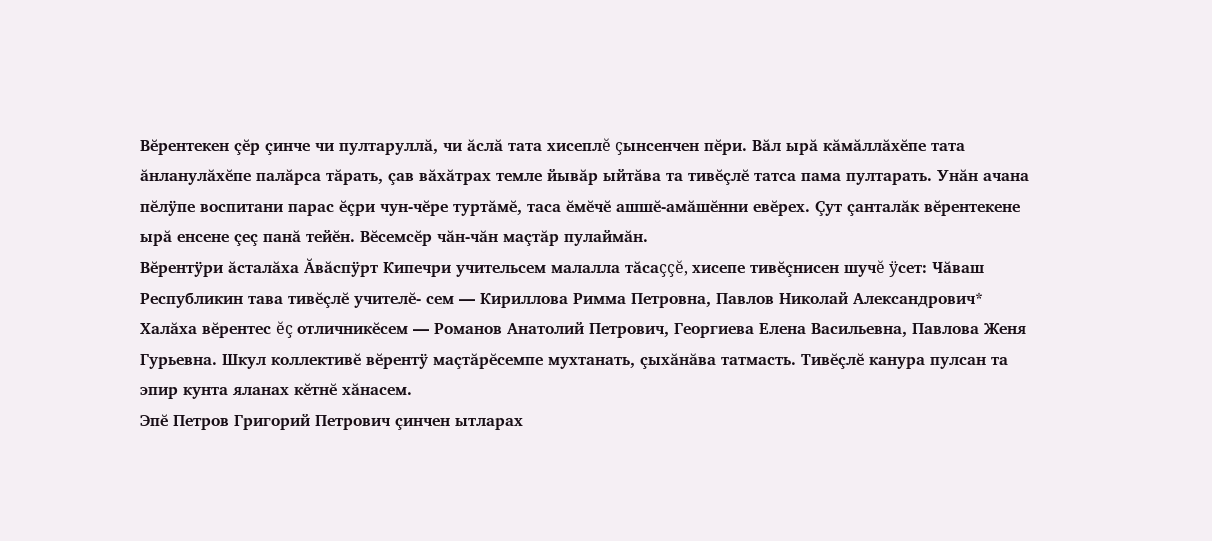Вĕрентекен çĕр çинче чи пултаруллă, чи ăслă тата хисеплĕ çынсенчен пĕри. Вăл ырă кăмăллăхĕпе тата ăнланулăхĕпе палăрса тăрать, çав вăхăтрах темле йывăр ыйтăва та тивĕçлĕ татса пама пултарать. Унăн ачана пĕлÿпе воспитани парас ĕçри чун-чĕре туртăмĕ, таса ĕмĕчĕ ашшĕ-амăшĕнни евĕрех. Çут çанталăк вĕрентекене ырă енсене çеç панă тейĕн. Вĕсемсĕр чăн-чăн маçтăр пулаймăн.
Вĕрентÿри ăсталăха Ăвăспÿрт Кипечри учительсем малалла тăсаççĕ, хисепе тивĕçнисен шучĕ ÿсет: Чăваш Республикин тава тивĕçлĕ учителĕ- сем — Кириллова Римма Петровна, Павлов Николай Александрович* Халăха вĕрентес ĕç отличникĕсем — Романов Анатолий Петрович, Георгиева Елена Васильевна, Павлова Женя Гурьевна. Шкул коллективĕ вĕрентÿ маçтăрĕсемпе мухтанать, çыхăнăва татмасть. Тивĕçлĕ канура пулсан та эпир кунта яланах кĕтнĕ хăнасем.
Эпĕ Петров Григорий Петрович çинчен ытларах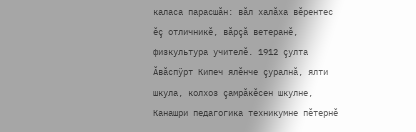каласа парасшăн: вăл халăха вĕрентес ĕç отличникĕ, вăрçă ветеранĕ, физкультура учителĕ. 1912 çулта Ăвăспÿрт Кипеч ялĕнче çуралнă, ялти шкула, колхоз çамрăкĕсен шкулне, Канашри педагогика техникумне пĕтернĕ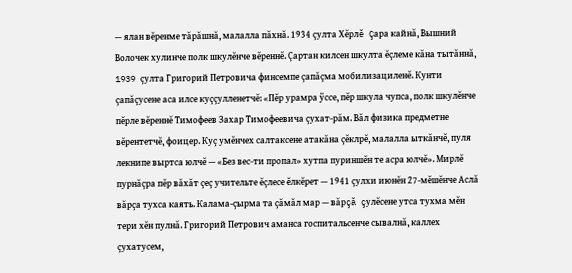— ялан вĕренме тăрăшнă, малалла пăхнă. 1934 çулта Хĕрлĕ Çара кайнă, Вышний Волочек хулинче полк шкулĕнче вĕреннĕ. Çартан килсен шкулта ĕçлеме кăна тытăннă, 1939 çулта Григорий Петровича финсемпе çапăçма мобилизациленĕ. Кунти çапăçусене аса илсе куççулленетчĕ: «Пĕр урамра ÿссе, пĕр шкула чупса, полк шкулĕнче пĕрле вĕреннĕ Тимофеев Захар Тимофеевича çухат-рăм. Вăл физика предметне вĕрентетчĕ, фоицер. Куç умĕнчех салтаксене атакăна çĕклрĕ, малалла ыткăнчĕ, пуля лекнипе выртса юлчĕ — «Без вес-ти пропал» хутпа пуриншĕн те асра юлчĕ». Мирлĕ пурнăçра пĕр вăхăт çеç учительте ĕçлесе ĕлкĕрет — 1941 çулхи июнĕн 27-мĕшĕнче Аслă вăрçа тухса каять. Калама-çырма та çăмăл мар — вăрçă çулĕсене утса тухма мĕн тери хĕн пулнă. Григорий Петрович аманса госпитальсенче сывалнă, каллех çухатусем,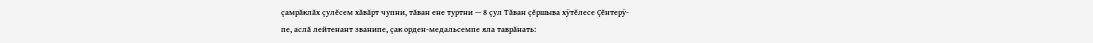çамрăклăх çулĕсем хăвăрт чупни, тăван ене туртни — 8 çул Тăван çĕршыва хÿтĕлесе Çĕнтерÿ-
пе, аслă лейтенант званипе, çак орден-медальсемпе яла таврăнать: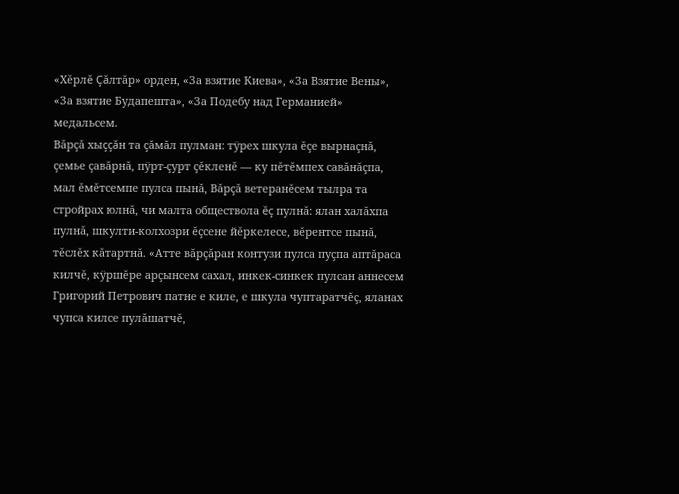«Хĕрлĕ Çăлтăр» орден, «За взятие Киева», «За Взятие Вены», «За взятие Будапешта», «За Подебу над Германией» медальсем.
Вăрçă хыççăн та çăмăл пулман: тÿрех шкула ĕçе вырнаçнă, çемье çавăрнă, пÿрт-çурт çĕкленĕ — ку пĕтĕмпех савăнăçпа, мал ĕмĕтсемпе пулса пынă, Вăрçă ветеранĕсем тылра та стройрах юлнă, чи малта обществола ĕç пулнă: ялан халăхпа пулнă, шкулти-колхозри ĕçсене йĕркелесе, вĕрентсе пынă, тĕслĕх кăтартнă. «Атте вăрçăран контузи пулса пуçпа аптăраса килчĕ, кÿршĕре арçынсем сахал, инкек-синкек пулсан аннесем Григорий Петрович патне е киле, е шкула чуптаратчĕç, яланах чупса килсе пулăшатчĕ,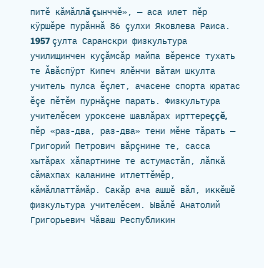питĕ кăмăллă çынччĕ», — аса илет пĕр кÿршĕре пурăннă 86 çулхи Яковлева Раиса.
1957 çулта Саранскри физкультура училищинчен куçăмсăр майпа вĕренсе тухать те Ăвăспÿрт Кипеч ялĕнчи вăтам шкулта учитель пулса ĕçлет, ачасене спорта юратас ĕçе пĕтĕм пурнăçне парать. Физкультура учителĕсем уроксене шавлăрах ирттереççĕ, пĕр «раз-два, раз-два» тени мĕне тăрать — Григорий Петрович вăрçнине те, сасса хытăрах хăпартнине те астумастăп, лăпкă сăмахпах каланине итлеттĕмĕр, кăмăллаттăмăр. Сакăр ача ашшĕ вăл, иккĕшĕ физкультура учителĕсем. Ывăлĕ Анатолий Григорьевич Чăваш Республикин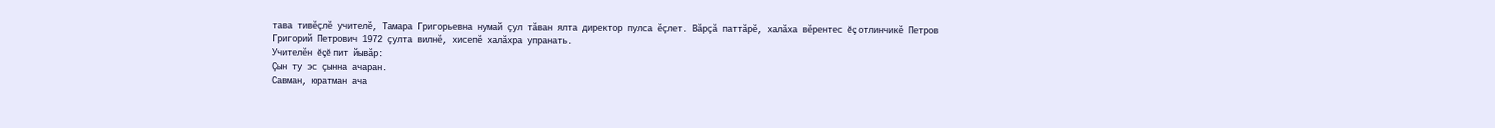тава тивĕçлĕ учителĕ, Тамара Григорьевна нумай çул тăван ялта директор пулса ĕçлет. Вăрçă паттăрĕ, халăха вĕрентес ĕç отлинчикĕ Петров Григорий Петрович 1972 çулта вилнĕ, хисепĕ халăхра упранать.
Учителĕн ĕçĕ пит йывăр:
Çын ту эс çынна ачаран.
Савман, юратман ача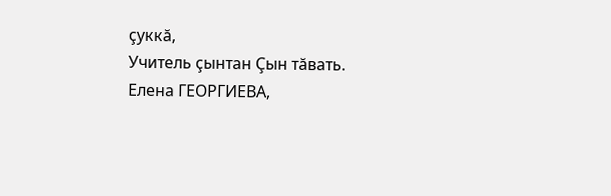çуккă,
Учитель çынтан Çын тăвать.
Елена ГЕОРГИЕВА,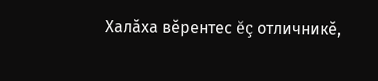Халăха вĕрентес ĕç отличникĕ,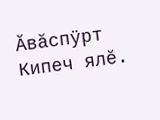Ăвăспÿрт Кипеч ялĕ.